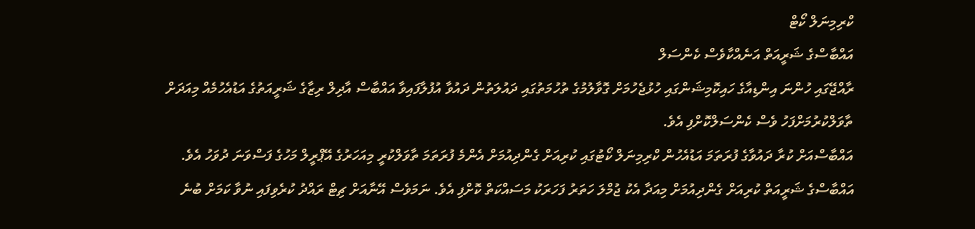ކްރިމިނަލް ކޯޓް
އައްބާސްގެ ޝަރީއަތް އަނެއްކާވެސް ކެންސަލް
ރާއްޖޭގައި ހުންނަ އިންޑިއާގެ ހައިކޮމިޝަންގައި ހުޅުޖެހުމަށް ގޮވާލުމުގެ ތުހުމަތުގައި ދައުލަތުން ދައުވާ އުފުލާފައިވާ އައްބާސް އާދިލް ރިޒާގެ ޝަރީއަތުގެ އަޑުއެހުމެއް މިއަދަށް ތާވަލްކުރުމަށްފަހު ވެސް ކެންސަލްކޮށްފި އެވެ.
އައްބާސްއަށް ކުރާ ދައުވާގެ ފުރަތަމަ އަޑުއެހުން ކްރިމިނަލް ކޯޓުގައި ކުރިއަށް ގެންދިއުމަށް އެންމެ ފުރަތަމަ ތާވަލްކުރީ މިއަހަރުގެ އޭޕްރީލް މަހުގެ ފަސްވަނަ ދުވަހު އެވެ.
އައްބާސްގެ ޝަރީއަތް ކުރިއަށް ގެންދިއުމަށް މިއަދާ އެކު ޖުމްލަ ހަތަރު ފަހަރަކު މަސައްކަތް ކޮށްފި އެވެ. ނަމަވެސް އޭނާއަށް ޗިޓް ރައްދު ކުރެވިފައި ނުވާ ކަމަށް ބުނެ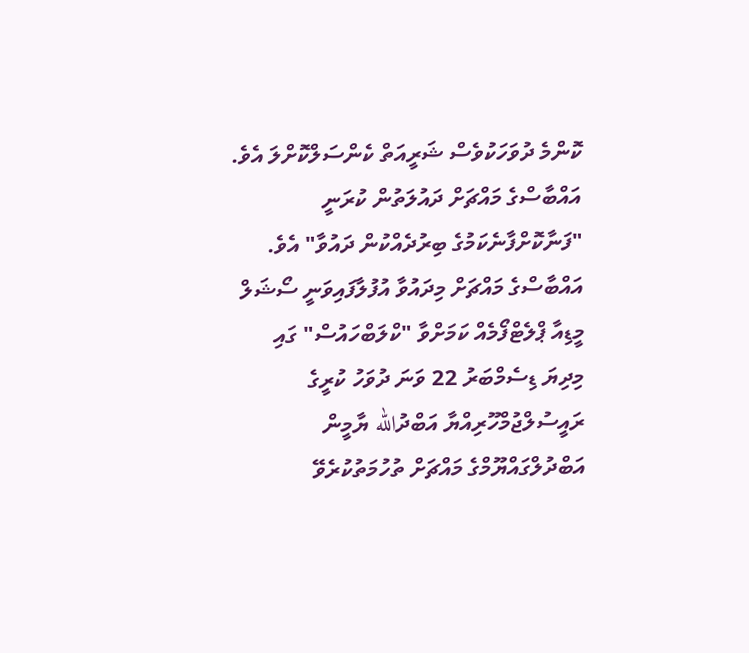ކޮންމެ ދުވަހަކުވެސް ޝަރީއަތް ކެންސަލްކޮށްލަ އެވެ.
އައްބާސްގެ މައްޗަށް ދައުލަތުން ކުރަނީ "ފަނާކޮށްފާނެކަމުގެ ބިރުދެއްކުން ދައުވާ" އެވެ.
އައްބާސްގެ މައްޗަށް މިދައުވާ އުފުލާފައިވަނީ ސޯޝަލް މީޑިއާ ޕްލެޓްފޯމެއް ކަމަށްވާ "ކްލަބްހައުސް" ގައި މިދިޔަ ޑިސެމްބަރު 22 ވަނަ ދުވަހު ކުރީގެ ރައީސުލްޖުމްހޫރިއްޔާ އަބްދުالله ޔާމީން އަބްދުލްގައްޔޫމްގެ މައްޗަށް ތުހުމަތުކުރެވޭ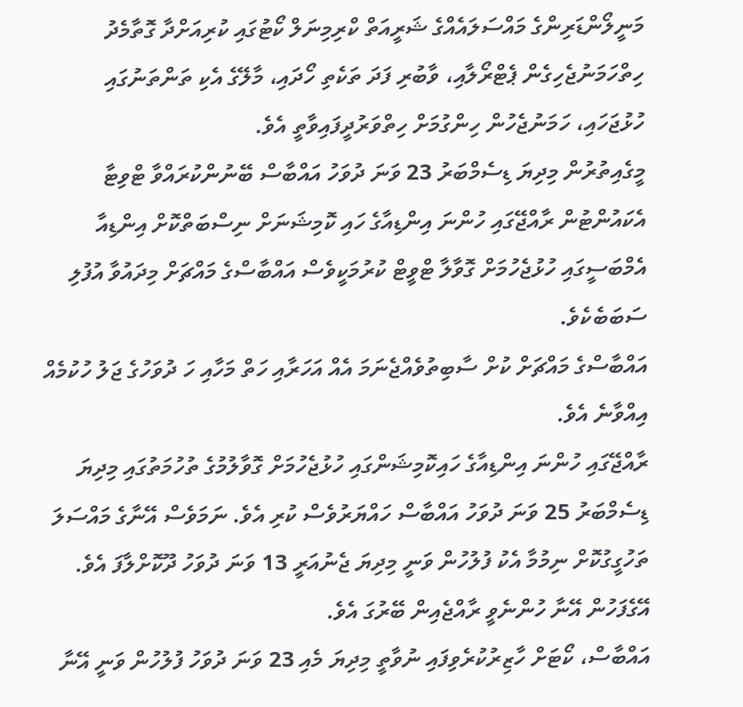މަނީލޯންޑަރިންގެ މައްސަލައެއްގެ ޝަރީއަތް ކްރިމިނަލް ކޯޓުގައި ކުރިއަށްދާ ގޮތާމެދު ހިތްހަމަނުޖެހިގެން ޕެޓްރޯލާއި، ވާބުރި ފަދަ ތަކެތި ހޯދައި، މާލޭގެ އެކި ތަންތަނުގައި ހުޅުޖަހައި، ހަމަނުޖެހުން ހިންގުމަށް ހިތްވަރުދީފައިވާތީ އެވެ.
މީގެއިތުރުން މިދިޔަ ޑިސެމްބަރު 23 ވަނަ ދުވަހު އައްބާސް ބޭނުންކުރައްވާ ޓްވިޓާ އެކައުންޓުން ރާއްޖޭގައި ހުންނަ އިންޑިއާގެ ހައި ކޮމިޝަނަށް ނިސްބަތްކޮށް އިންޑިއާ އެމްބަސީގައި ހުޅުޖެހުމަށް ގޮވާލާ ޓްވީޓް ކުރުމަކީވެސް އައްބާސްގެ މައްޗަށް މިދައުވާ އުފުލި ސަބަބެކެވެ.
އައްބާސްގެ މައްޗަށް ކުށް ސާބިތުވެއްޖެނަމަ އެއް އަހަރާއި ހަތް މަހާއި ހަ ދުވަހުގެ ޖަލު ހުކުމެއް އިއްވާނެ އެވެ.
ރާއްޖޭގައި ހުންނަ އިންޑިއާގެ ހައިކޮމިޝަންގައި ހުޅުޖެހުމަށް ގޮވާލުމުގެ ތުހުމަތުގައި މިދިޔަ ޑިސެމްބަރު 25 ވަނަ ދުވަހު އައްބާސް ހައްޔަރުވެސް ކުރި އެވެ. ނަމަވެސް އޭނާގެ މައްސަލަ ތަހުގީގުކޮށް ނިމުމާ އެކު ފުލުހުން ވަނީ މިދިޔަ ޖެނުއަރީ 13 ވަނަ ދުވަހު ދޫކޮށްލާފަ އެވެ. އޭގެފަހުން އޭނާ ހުންނެވީ ރާއްޖެއިން ބޭރުގަ އެވެ.
އައްބާސް، ކޯޓަށް ހާޒިރުކުރެވިފައި ނުވާތީ މިދިޔަ މެއި 23 ވަނަ ދުވަހު ފުލުހުން ވަނީ އޭނާ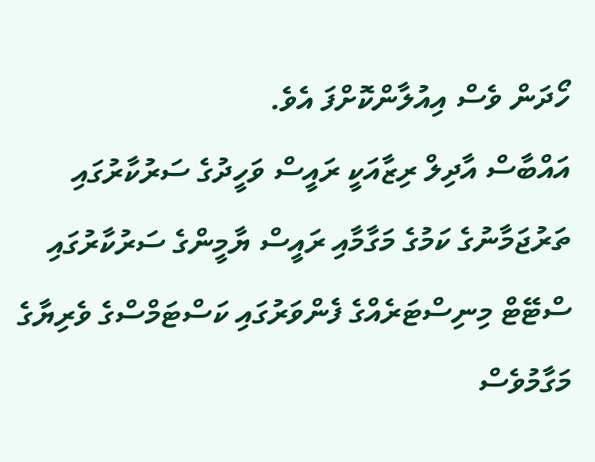ހޯދަން ވެސް އިއުލާންކޮށްފަ އެވެ.
އައްބާސް އާދިލް ރިޒާއަކީ ރައީސް ވަހީދުގެ ސަރުކާރުގައި ތަރުޖަމާނުގެ ކަމުގެ މަގާމާއި ރައީސް ޔާމީންގެ ސަރުކާރުގައި ސްޓޭޓް މިނިސްޓަރެއްގެ ފެންވަރުގައި ކަސްޓަމްސްގެ ވެރިޔާގެ މަގާމުވެސް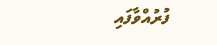ފުރުއްވާފައި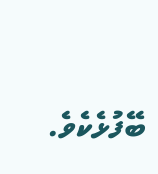ބޭފުޅެކެވެ.